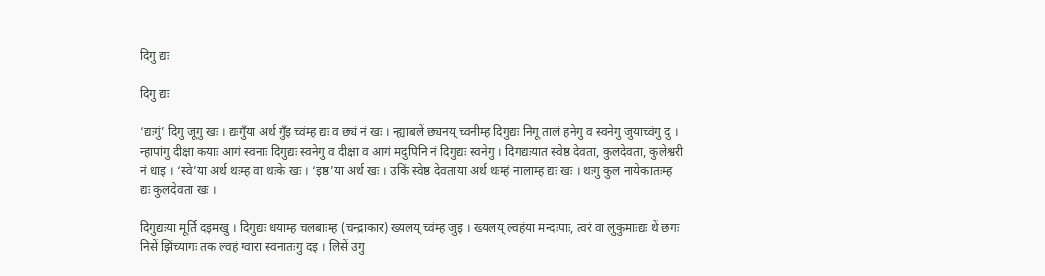दिगु द्यः

दिगु द्यः

‘द्यःगुं’ दिगु जूगु खः । द्यःगुँया अर्थ गुँइ च्वंम्ह द्यः व छ्यं नं खः । न्ह्याबलें छ्यनय्‌ च्वनीम्ह दिगुद्यः निगू तालं हनेगु व स्वनेगु जुयाच्वंगु दु । न्हापांगु दीक्षा कयाः आगं स्वनाः दिगुद्यः स्वनेगु व दीक्षा व आगं मदुपिनि नं दिगुद्यः स्वनेगु । दिगद्यःयात स्वेष्ठ देवता, कुलदेवता, कुलेश्वरी नं धाइ । ‘स्वे’या अर्थ थःम्ह वा थःके खः । ‘इष्ठ’या अर्थ खः । उकिं स्वेष्ठ देवताया अर्थ थःम्हं नालाम्ह द्यः खः । थःगु कुल नायेकातःम्ह द्यः कुलदेवता खः ।

दिगुद्यःया मूर्ति दइमखु । दिगुद्यः धयाम्ह चलबाःम्ह (चन्द्राकार) ख्यलय्‌ च्वंम्ह जुइ । ख्यलय्‌ ल्वहंया मन्दःपाः, त्वरं वा लुकुमाःद्यः थें छगः निसें झिंच्यागः तक ल्वहं ग्वारा स्वनातःगु दइ । लिसें उगु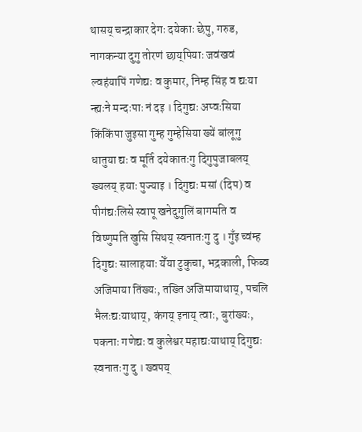थासय्‌ चन्द्राकार देगः दयेकाः छेपु, गरुड, नागकन्या दुगु तोरणं छाय्‌पियाः जवंखवं ल्वहंयापिं गणेद्यः व कुमार, निम्ह सिंह व द्यःया न्ह्यःने मन्दःपाः नं दइ । दिगुद्यः अप्वःसिया किंकिंपा जुइसा गुम्ह गुम्हेसिया ख्यें बांलूगु धातुया द्यः व मूर्ति दयेकातःगु दिगुपुजाबलय्‌ ख्यलय्‌ हयाः पुज्याइ । दिगुद्यः मसां (दिप) व पीगंद्यःलिसे स्वापू खनेदुगुलिं बागमति व विष्णुमति खुसि सिथय्‌ स्वनातःगु दु । गुँइ च्वंम्ह दिगुद्यः सालाहयाः येँया टुकुचा, भद्रकाली, फिब्व अजिमाया तिंख्यः, तख्ति अजिमायाथाय्‌, पचलि भैलःद्यःयाथाय्‌, कंगय्‌ इनाय्‌ त्वाः, बुरांख्यः, पकनाः गणेद्यः व कुलेश्वर महाद्यःयाथाय्‌ दिगुद्यः स्वनातःगु दु । ख्वपय्‌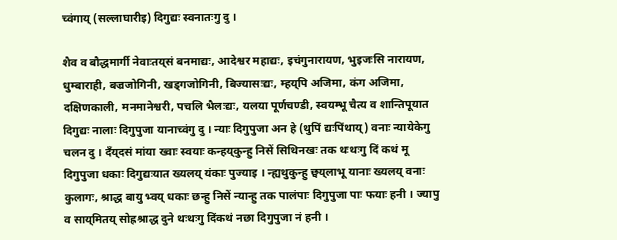च्वंगाय्‌ (सल्लाघारीइ) दिगुद्यः स्वनातःगु दु ।

शैव व बौद्धमार्गी नेवाःतय्‌सं बनमाद्यः, आदेश्वर महाद्यः, इचंगुनारायण, भुइजःसि नारायण, धुम्बाराही, बज्रजोगिनी, खड्गजोगिनी, बिज्यासःद्यः, म्हय्‌पि अजिमा, कंग अजिमा, दक्षिणकाली, मनमानेश्वरी, पचलि भैलःद्यः, यलया पूर्णचण्डी, स्वयम्भू चैत्य व शान्तिपूयात दिगुद्यः नालाः दिगुपुजा यानाच्वंगु दु । न्याः दिगुपुजा अन हे (थुपिं द्यःपिंथाय्‌) वनाः न्यायेकेगु चलन दु । दँय्‌दसं मांया ख्वाः स्वयाः कन्हय्‌कुन्हु निसें सिथिनखः तक थःथःगु दिं कथं मू दिगुपुजा धकाः दिगुद्यःयात ख्यलय्‌ यंकाः पुज्याइ । न्ह्यथुकुन्हु छ्वय्‌लाभू यानाः ख्यलय्‌ वनाः कुलागः, श्राद्ध बायु भ्वय्‌ धकाः छन्हु निसें न्यान्हु तक पालंपाः दिगुपुजा पाः फयाः हनी । ज्यापु व साय्‌मितय्‌ सोह्रश्राद्ध दुने थःथःगु दिंकथं नछा दिगुपुजा नं हनी ।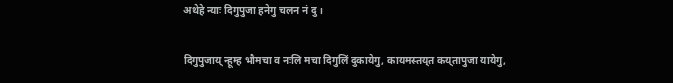अथेहे न्याः दिगुपुजा हनेगु चलन नं दु ।

दिगुपुजाय्‌ न्हूम्ह भौमचा व नःलि मचा दिगुलिं दुकायेगु, कायमस्तय्‌त कय्‌तापुजा यायेगु,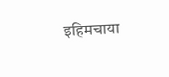इहिमचाया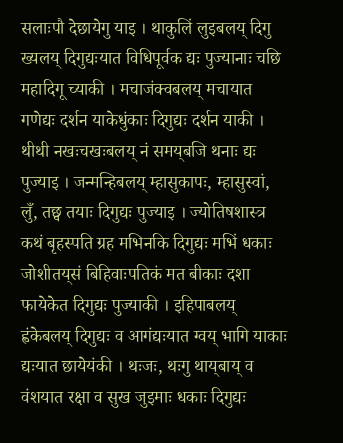सलाःपौ देछायेगु याइ । थाकुलिं लुइबलय्‌ दिगु ख्यलय्‌ दिगुद्यःयात विधिपूर्वक द्यः पुज्यानाः चछि महादिगू च्याकी । मचाजंक्वबलय्‌ मचायात गणेद्यः दर्शन याकेधुंकाः दिगुद्यः दर्शन याकी । थीथी नखःचखःबलय्‌ नं समय्‌बजि थनाः द्यः पुज्याइ । जन्मन्हिबलय्‌ म्हासुकापः, म्हासुस्वां, लुँ, तछ्व तयाः दिगुद्यः पुज्याइ । ज्योतिषशास्त्र कथं बृहस्पति ग्रह मभिनकि दिगुद्यः मभिं धकाः जोशीतय्‌सं बिहिवाःपतिकं मत बीकाः दशा फायेकेत दिगुद्यः पुज्याकी । इहिपाबलय्‌ ह्वंकेबलय्‌ दिगुद्यः व आगंद्यःयात ग्वय्‌ भागि याकाः द्यःयात छायेयंकी । थःजः, थःगु थाय्‌बाय्‌ व वंशयात रक्षा व सुख जुइमाः धकाः दिगुद्यः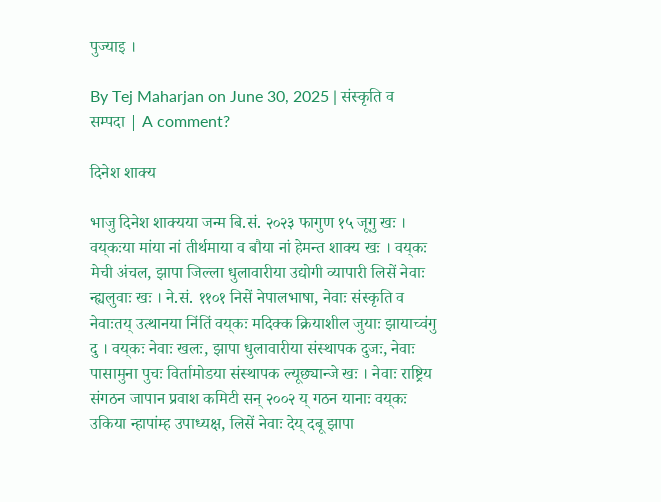पुज्याइ ।

By Tej Maharjan on June 30, 2025 | संस्कृति व सम्पदा | A comment?

दिनेश शाक्य

भाजु दिनेश शाक्यया जन्म बि.सं. २०२३ फागुण १५ जूगु खः । वय्‌कःया मांया नां तीर्थमाया व बौया नां हेमन्त शाक्य खः । वय्‌कः मेची अंचल, झापा जिल्ला धुलावारीया उद्योगी व्यापारी लिसें नेवाः न्ह्यलुवाः खः । ने.सं. ११०१ निसें नेपालभाषा, नेवाः संस्कृति व नेवाःतय् उत्थानया निंतिं वय्‌कः मदिक्क क्रियाशील जुयाः झायाच्वंगु दु । वय्‌कः नेवाः खलः, झापा धुलावारीया संस्थापक दुजः, नेवाः पासामुना पुचः विर्तामोडया संस्थापक ल्यूछ्यान्जे खः । नेवाः राष्ट्रिय संगठन जापान प्रवाश कमिटी सन् २००२ य् गठन यानाः वय्‌कः उकिया न्हापांम्ह उपाध्यक्ष, लिसें नेवाः देय् दबू झापा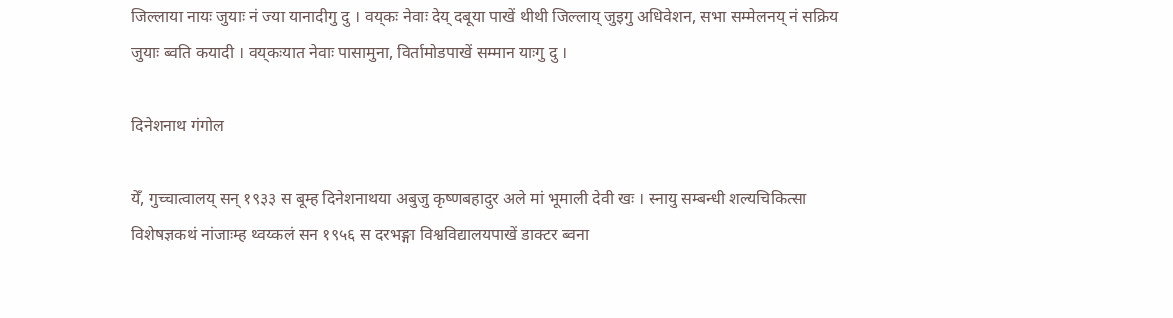जिल्लाया नायः जुयाः नं ज्या यानादीगु दु । वय्‌कः नेवाः देय् दबूया पाखें थीथी जिल्लाय् जुइगु अधिवेशन, सभा सम्मेलनय् नं सक्रिय जुयाः ब्वति कयादी । वय्‌कःयात नेवाः पासामुना, विर्तामोडपाखें सम्मान याःगु दु ।

दिनेशनाथ गंगोल

येँ, गुच्चात्वालय् सन् १९३३ स बूम्ह दिनेशनाथया अबुजु कृष्णबहादुर अले मां भूमाली देवी खः । स्नायु सम्बन्धी शल्यचिकित्सा विशेषज्ञकथं नांजाःम्ह थ्वय्कलं सन १९५६ स दरभङ्गा विश्वविद्यालयपाखें डाक्टर ब्वना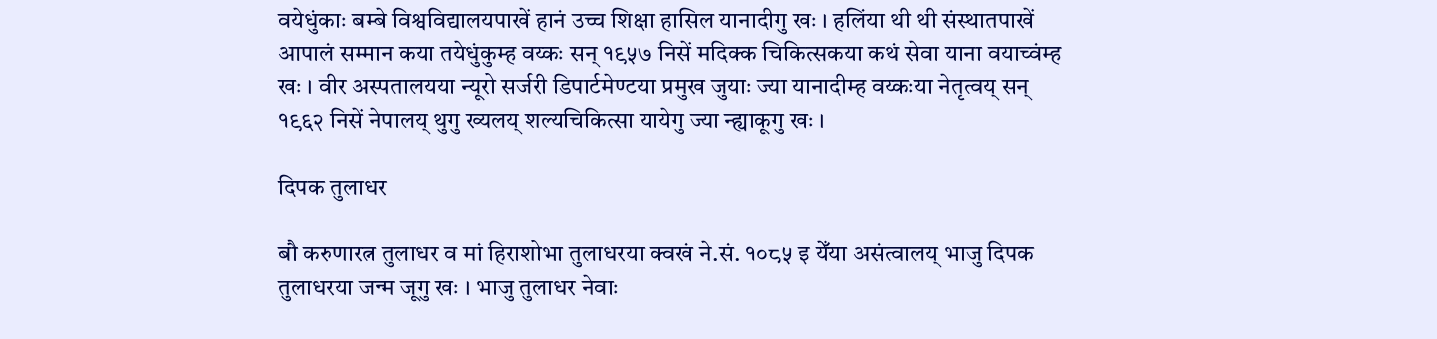वयेधुंकाः बम्बे विश्वविद्यालयपाखें हानं उच्च शिक्षा हासिल यानादीगु खः । हलिंया थी थी संस्थातपाखें आपालं सम्मान कया तयेधुंकुम्ह वय्कः सन् १९५७ निसें मदिक्क चिकित्सकया कथं सेवा याना वयाच्वंम्ह खः । वीर अस्पतालयया न्यूरो सर्जरी डिपार्टमेण्टया प्रमुख जुयाः ज्या यानादीम्ह वय्कःया नेतृत्वय् सन् १९६२ निसें नेपालय् थुगु ख्यलय् शल्यचिकित्सा यायेगु ज्या न्ह्याकूगु खः ।

दिपक तुलाधर

बौ करुणारत्न तुलाधर व मां हिराशोभा तुलाधरया क्वखं ने.सं. १०८५ इ येँया असंत्वालय् भाजु दिपक तुलाधरया जन्म जूगु खः । भाजु तुलाधर नेवाः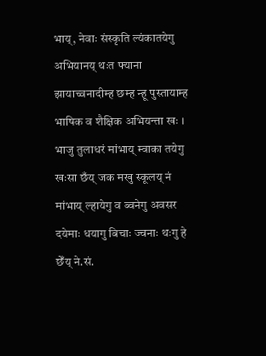भाय्, नेवाः संस्कृति ल्यंकातयेगु अभियानय् थःत फ्याना झायाच्वनादीम्ह छम्ह न्हू पुस्तायाम्ह भाषिक व शैक्षिक अभियन्ता खः । भाजु तुलाधरं मांभाय् म्वाका तयेगु खःसा छँय् जक मखु स्कूलय् नं मांभाय् ल्हायेगु व ब्वनेगु अवसर दयेमाः धयागु बिचाः ज्वनाः थःगु हे छेँय् ने.सं.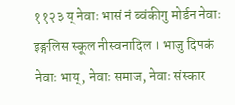११२३ य् नेवाः भासं नं ब्वंकीगु मोर्डन नेवाः इङ्गलिस स्कूल नीस्वनादिल । भाजु दिपकं नेवाः भाय्, नेवाः समाज, नेवाः संस्कार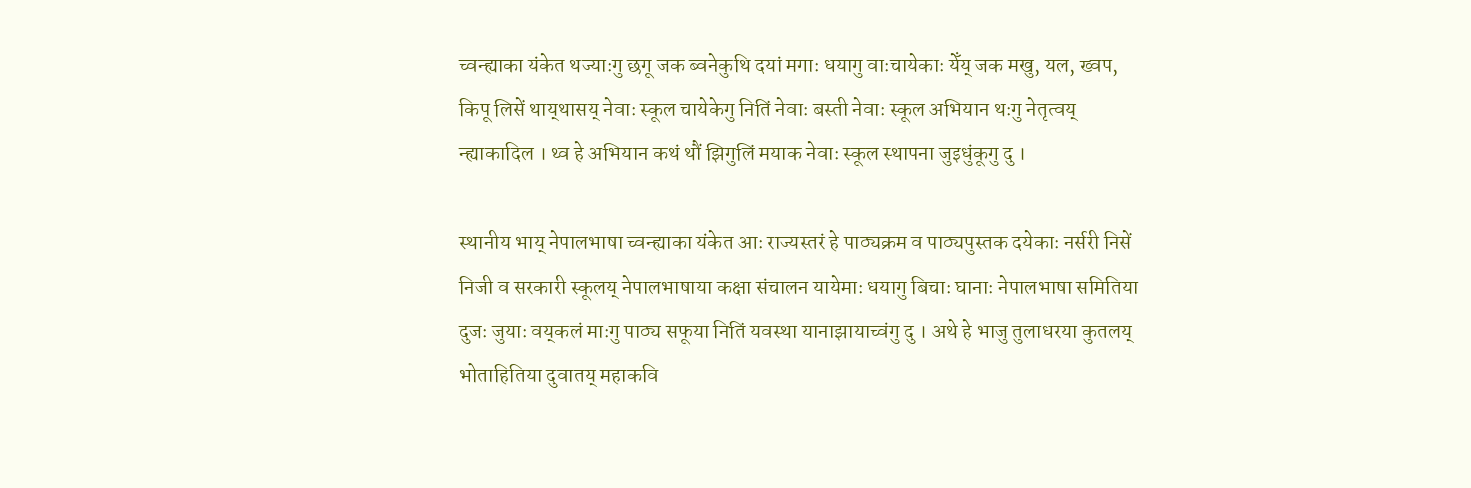च्वन्ह्याका यंकेत थज्याःगु छगू जक ब्वनेकुथि दयां मगाः धयागु वाःचायेकाः येँय् जक मखु, यल, ख्वप, किपू लिसें थाय्‌थासय् नेवाः स्कूल चायेकेगु नितिं नेवाः बस्ती नेवाः स्कूल अभियान थःगु नेतृत्वय् न्ह्याकादिल । थ्व हे अभियान कथं थौं झिगुलिं मयाक नेवाः स्कूल स्थापना जुइधुंकूगु दु ।

स्थानीय भाय् नेपालभाषा च्वन्ह्याका यंकेत आः राज्यस्तरं हे पाठ्यक्रम व पाठ्यपुस्तक दयेकाः नर्सरी निसें निजी व सरकारी स्कूलय् नेपालभाषाया कक्षा संचालन यायेमाः धयागु बिचाः घानाः नेपालभाषा समितिया दुजः जुयाः वय्‌कलं माःगु पाठ्य सफूया नितिं यवस्था यानाझायाच्वंगु दु । अथे हे भाजु तुलाधरया कुतलय् भोताहितिया दुवातय् महाकवि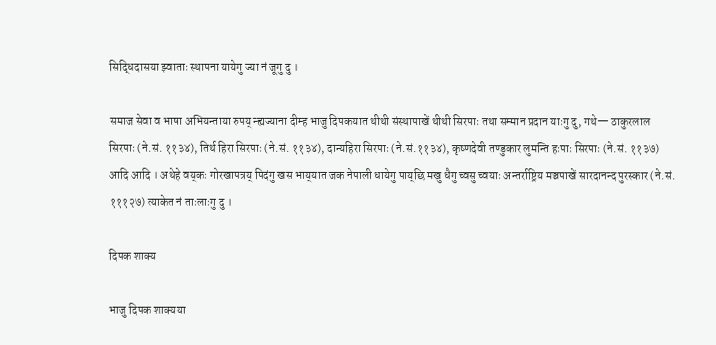सिद्धिदासया झ्वाताः स्थापना यायेगु ज्या नं जूगु दु ।

समाज सेवा व भाषा अभियन्ताया रुपय् न्ह्यज्याना दीम्ह भाजु दिपकयात थीथी संस्थापाखें थीथी सिरपाः तथा सम्मान प्रदान याःगु दु, गथे— ठाकुरलाल सिरपाः (ने.सं. ११३४), तिर्थ हिरा सिरपाः (ने.सं. ११३४), दान्यहिरा सिरपाः (ने.सं.११३४), कृष्णदेवी तण्डुकार लुमन्ति हःपाः सिरपाः (ने.सं. ११३७) आदि आदि । अथेहे वय्‌कः गोरखापत्रय् पिदंगु खस भाय्‌यात जक नेपाली धायेगु पाय्‌छि मखु धैगु च्वसु च्वयाः अन्तर्राष्ट्रिय मञ्चपाखें सारदानन्द पुरस्कार (ने.सं. १११२७) त्याकेत नं ताःलाःगु दु ।

दिपक शाक्य

भाजु दिपक शाक्यया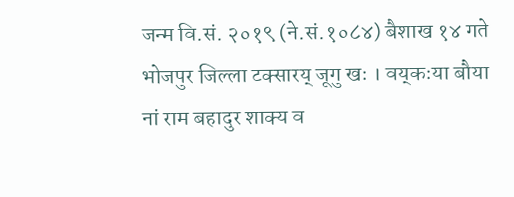जन्म वि.सं. २०१९ (ने.सं.१०८४) बैशाख १४ गते भोजपुर जिल्ला टक्सारय् जूगु खः । वय्‌कःया बौया नां राम बहादुर शाक्य व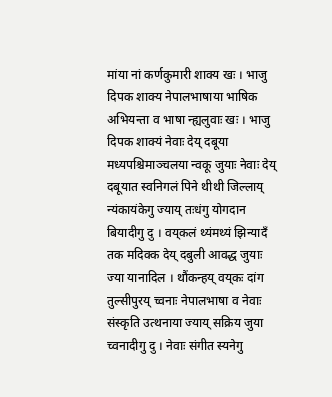मांया नां कर्णकुमारी शाक्य खः । भाजु दिपक शाक्य नेपालभाषाया भाषिक अभियन्ता व भाषा न्ह्यलुवाः खः । भाजु दिपक शाक्यं नेवाः देय् दबूया मध्यपश्चिमाञ्चलया न्वकू जुयाः नेवाः देय् दबूयात स्वनिगलं पिने थीथी जिल्लाय् न्यंकायंकेगु ज्याय् तःधंगु योगदान बियादीगु दु । वय्‌कलं थ्यंमथ्यं झिन्यादँ तक मदिक्क देय् दबुली आवद्ध जुयाः ज्या यानादिल । थौंकन्हय् वय्‌कः दांग तुल्सीपुरय् च्वनाः नेपालभाषा व नेवाः संस्कृति उत्थनाया ज्याय् सक्रिय जुया च्वनादीगु दु । नेवाः संगीत स्यनेगु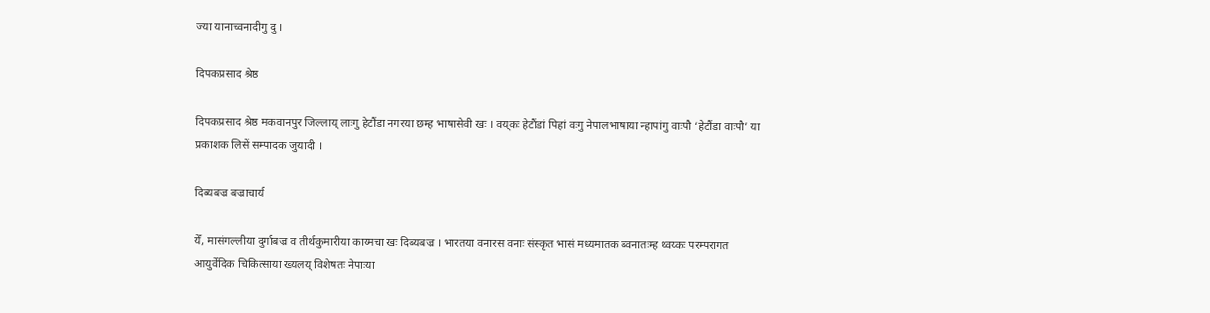ज्या यानाच्वनादीगु दु ।

दिपकप्रसाद श्रेष्ठ

दिपकप्रसाद श्रेष्ठ मकवानपुर जिल्लाय् लाःगु हेटौंडा नगरया छम्ह भाषासेवी खः । वय्‌कः हेटौंडां पिहां वःगु नेपालभाषाया न्हापांगु वाःपौ ‘हेटौंडा वाःपौ’ या प्रकाशक लिसें सम्पादक जुयादी ।

दिब्यबज्र बज्राचार्य

येँ, मासंगल्लीया दुर्गाबज्र व तीर्थकुमारीया काय्मचा खः दिब्यबज्र । भारतया वनारस वनाः संस्कृत भासं मध्यमातक ब्वनातःम्ह थ्वय्कः परम्परागत आयुर्वेदिक चिकित्साया ख्यलय् विशेषतः नेपाःया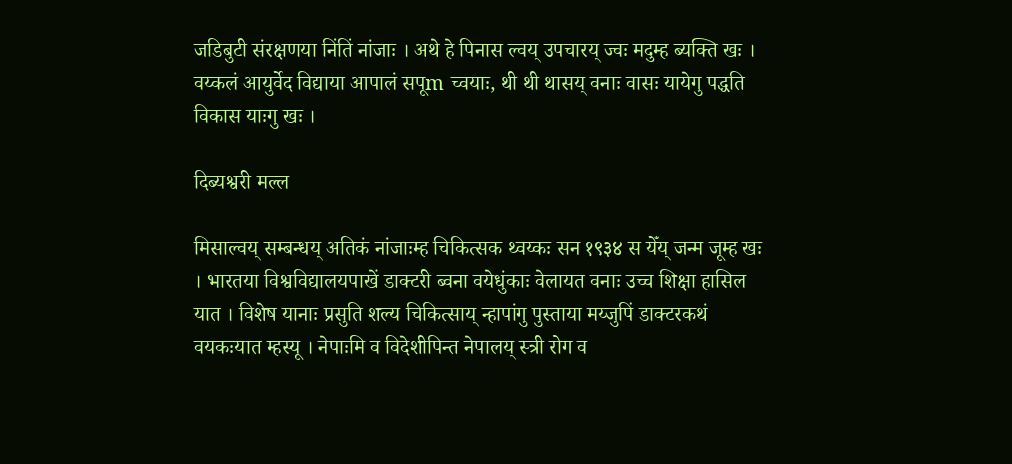जडिबुटी संरक्षणया निंतिं नांजाः । अथे हे पिनास ल्वय् उपचारय् ज्वः मदुम्ह ब्यक्ति खः । वय्कलं आयुर्वेद विद्याया आपालं सपूm च्वयाः, थी थी थासय् वनाः वासः यायेगु पद्धति विकास याःगु खः ।

दिब्यश्वरी मल्ल

मिसाल्वय् सम्बन्धय् अतिकं नांजाःम्ह चिकित्सक थ्वय्कः सन १९३४ स येँय् जन्म जूम्ह खः । भारतया विश्वविद्यालयपाखें डाक्टरी ब्वना वयेधुंकाः वेलायत वनाः उच्च शिक्षा हासिल यात । विशेष यानाः प्रसुति शल्य चिकित्साय् न्हापांगु पुस्ताया मय्जुपिं डाक्टरकथं वयकःयात म्हस्यू । नेपाःमि व विदेशीपिन्त नेपालय् स्त्री रोग व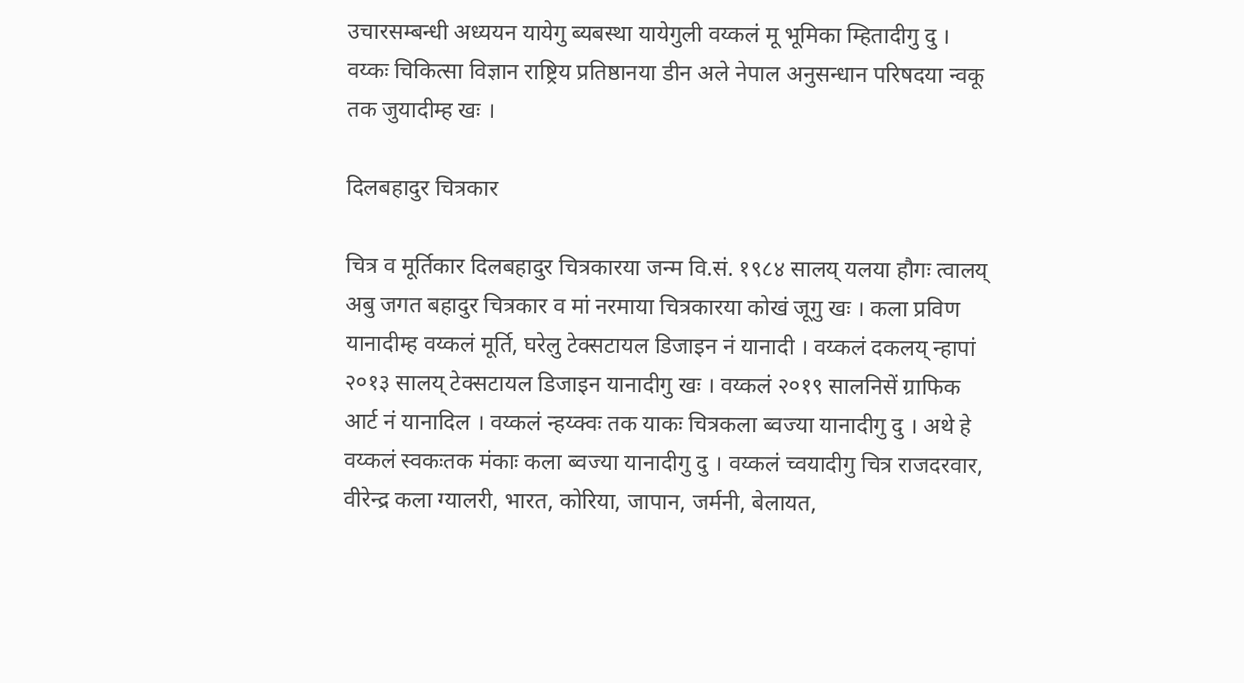उचारसम्बन्धी अध्ययन यायेगु ब्यबस्था यायेगुली वय्कलं मू भूमिका म्हितादीगु दु । वय्कः चिकित्सा विज्ञान राष्ट्रिय प्रतिष्ठानया डीन अले नेपाल अनुसन्धान परिषदया न्वकू तक जुयादीम्ह खः ।

दिलबहादुर चित्रकार

चित्र व मूर्तिकार दिलबहादुर चित्रकारया जन्म वि.सं. १९८४ सालय् यलया हौगः त्वालय् अबु जगत बहादुर चित्रकार व मां नरमाया चित्रकारया कोखं जूगु खः । कला प्रविण यानादीम्ह वय्कलं मूर्ति, घरेलु टेक्सटायल डिजाइन नं यानादी । वय्कलं दकलय् न्हापां २०१३ सालय् टेक्सटायल डिजाइन यानादीगु खः । वय्कलं २०१९ सालनिसें ग्राफिक आर्ट नं यानादिल । वय्कलं न्हय्क्वः तक याकः चित्रकला ब्वज्या यानादीगु दु । अथे हे वय्कलं स्वकःतक मंकाः कला ब्वज्या यानादीगु दु । वय्कलं च्वयादीगु चित्र राजदरवार, वीरेन्द्र कला ग्यालरी, भारत, कोरिया, जापान, जर्मनी, बेलायत,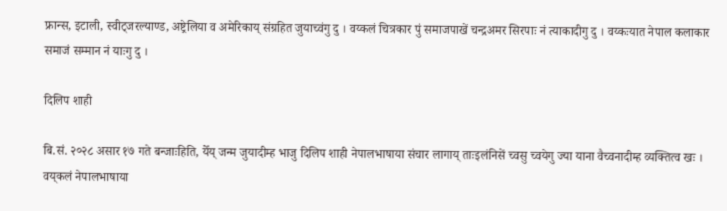फ्रान्स, इटाली, स्वीट्जरल्याण्ड, अष्ट्रेलिया व अमेरिकाय् संग्रहित जुयाच्वंगु दु । वय्कलं चित्रकार पुं समाजपाखें चन्द्रअमर सिरपाः नं त्याकादीगु दु । वय्कःयात नेपाल कलाकार समाजं सम्मान नं याःगु दु ।

दिलिप शाही

बि.सं. २०२८ असार १७ गते बन्जाःहिति, येँय् जन्म जुयादीम्ह भाजु दिलिप शाही नेपालभाषाया संचार लागाय् ताःइलंनिसें च्वसु च्वयेगु ज्या याना वैच्वनादीम्ह व्यक्तित्व खः । वय्‌कलं नेपालभाषाया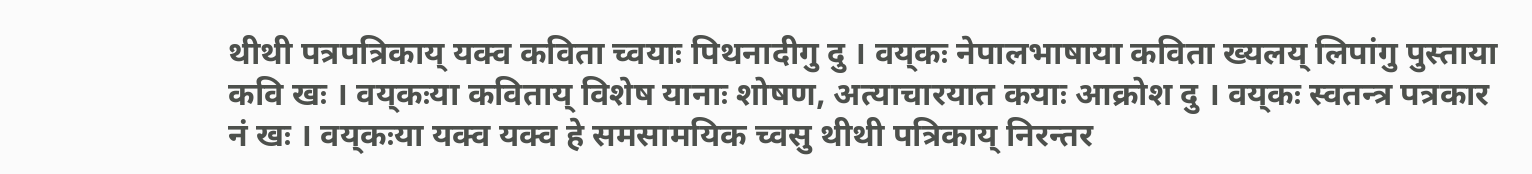थीथी पत्रपत्रिकाय् यक्व कविता च्वयाः पिथनादीगु दु । वय्‌कः नेपालभाषाया कविता ख्यलय् लिपांगु पुस्ताया कवि खः । वय्‌कःया कविताय् विशेष यानाः शोषण, अत्याचारयात कयाः आक्रोश दु । वय्‌कः स्वतन्त्र पत्रकार नं खः । वय्‌कःया यक्व यक्व हे समसामयिक च्वसु थीथी पत्रिकाय् निरन्तर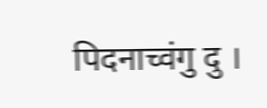पिदनाच्वंगु दु ।